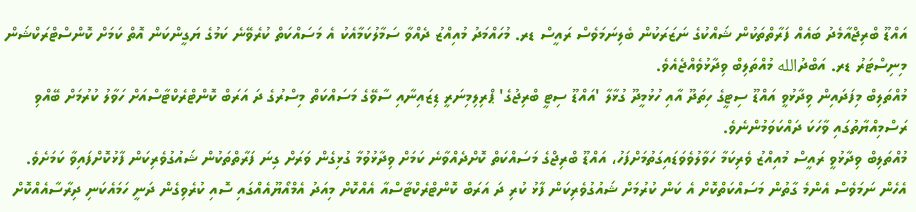އައްޑޫ ބްރިޖްއާމެދު ބައެއް ފަރާތްތަކުން ޝައްކުގެ ނަޒަރަކުން ބެލިނަމަވެސް ރައީސް ޑރ. މުހައްމަދު މުއިއްޒު ދެއްވާ ސަމާލުކަމާއެކު އެ މަސައްކަތް ކުރެވޭނެ ކަމުގެ ޔަގީންކަން އޮތް ކަމަށް ކޮންސްޓްރަކްޝަން މިނިސްޓަރު ޑރ. އަބްދުالله މުއްތަލިބް ވިދާޅުވެއްޖެއެވެ.
މުއްތަލިބް މިފަދައިން ވިދާޅުވީ އައްޑޫ ސިޓީގެ ހިތަދޫ އާއި ހުޅުމީދޫ ގުޅާލާ 'އައްޑޫ ސިޓީ ބްރިޖުގެ' ޕްރިލިމިނަރީ ޑިޒައިނާއި ސާވޭގެ މަސައްކަތް މިސްރުގެ ދަ އަރަބް ކޮންޓްރެކްޓާސްއަށް ހަވާލު ކުރުމަށް ބޭއްވި ރަސްމިއްޔާތުގައި ވާހަކަ ދައްކަވަމުންނެވެ.
މުއްތަލިބް ވިދާޅުވީ ރައީސް މުއިއްޒު ވެރިކަމާ ހަވާލުވެވަޑައިގަތުމަށްފަހު، އައްޑޫ ބްރިޖްގެ މަސައްކަތް ކޮށްދެއްވާނެ ކަމަށް ވިދާޅުވުމާ ގުޅިގެން ވަރަށް ގިނަ ފަރާތްތަކުން ޝައުގުވެރިކަން ފާޅުކޮށްފައިވާ ކަމަށެވެ. އެހެން ނަމަވެސް އެންމެ ގާތުން މަސައްކަތްކޮށް އެ ކަން ކުރުމަށް ޝައުގުވެރިކަން ފާޅު ކުރި ދަ އަރަބް ކޮންޓްރެކްޓާސްއާ އެއްކޮށް މިއަދު އެމްއޯޔޫއެއްގައި ސޮއި ކުރެވިގެން ދަނީ ހަމައެކަނި ދިރާސާއެއްކޮށް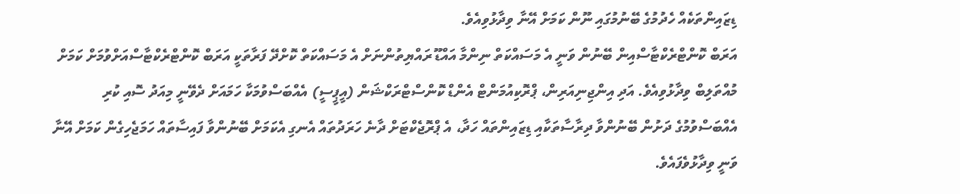ޑިޒައިންތަކެއް ހެދުމުގެ ބޭނުމުގައި ނޫން ކަމަށް އޭނާ ވިދާޅުވިއެވެ.
އަރަބް ކޮންޓްރެކްޓާސްއިން ބޭނުން ވަނީ އެ މަސައްކަތް ނިންމާ އައްޑޫ ރައްޔިތުންނަށް އެ މަސައްކަތް ކޮށްދޭ ފަރާތަކީ އަރަބް ކޮންޓްރެކްޓާސްއަށްވުމަށް ކަމަށް މުއްތަލިބް ވިދާޅުވިއެވެ. އަދި އިންޖިނިއަރިން، ޕްރޮކިއުމަންޓް އެންޑް ކޮންސްޓްރަކްޝަން (އީޕީސީ) އެއްބަސްވުމަކާ ހަމައަށް ދެވޭނީ މިއަދު ސޮއި ކުރި އެއްބަސްވުމުގެ ދަށުން ބޭނުންވާ ދިރާސާތަކާއި ޑިޒައިންތައް ހަދާ، އެ ޕްރޮޖެކްޓަށް ދާނެ ހަރަދުތައް އެނގި އެކަމަށް ބޭނުންވާ ފައިސާތައް ހަމަޖެހިގެން ކަމަށް އޭނާ ވަނީ ވިދާޅުވެފައެވެ.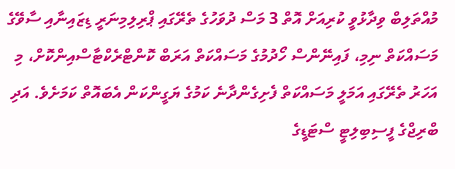މުއްތަލިބް ވިދާޅުވީ ކުރިއަށް އޮތް 3 މަސް ދުވަހުގެ ތެރޭގައި ޕްރިލިމިނަރީ ޑިޒައިނާއި ސާވޭގެ މަސައްކަތް ނިމި، ފައިނޭންސް ހޯދުމުގެ މަސައްކަތް އަރަބް ކޮންޓްރެކްޓާސްއިންކޮށް، މި އަހަރު ތެރޭގައި އަމަލީ މަސައްކަތް ފެށިގެންދާނެ ކަމުގެ ޔަގީންކަން އެބައޮތް ކަމަށެވެ. އަދި ބްރިޖްގެ ފީސިބިލިޓީ ސްޓަޑީގެ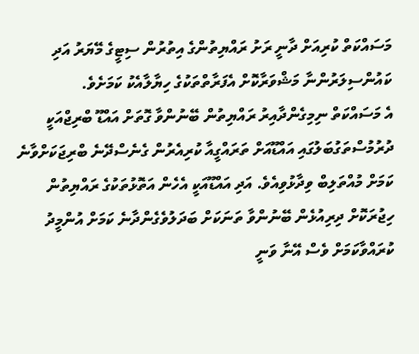މަސައްކަތް ކުރިއަށް ދާނީ ރަށު ރައްޔިތުންގެ އިތުރުން ސިޓީގެ މޭޔަރު އަދި ކައުންސިލަރުންނާ މަޝްވަރާކޮށް އެފަރާތްތަކުގެ ހިޔާލާއެކު ކަމަށެވެ.
އެ މަސައްކަތް ނިމިގެންދާއިރު ރައްޔިތުން ބޭނުންވާ ގޮތަށް އައްޑޫ ބްރިޖްއަކީ ދުރުމުސްތަގުބަލުގައި އައްޑޫއަށް ތަރައްގީއާ ކުރިއެރުން ގެނެސްދޭނެ ބްރިޖަކަށްވާނެ ކަމަށް މުއްތަލިބް ވިދާޅުވިއެވެ. އަދި އައްޑޫއަކީ އެހެން އަތޮޅުތަކުގެ ރައްޔިތުން ހިޖުރަކޮށް ދިރިއުޅެން ބޭނުންވާ ތަނަކަށް ބަދަލުވެގެންދާނެ ކަމަށް އުންމީދު ކުރައްވާކަމަށް ވެސް އޭނާ ވަނީ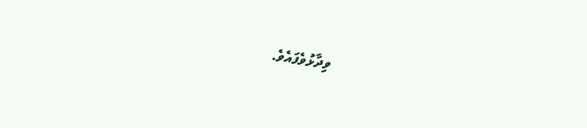ވިދާޅުވެފައެވެ.